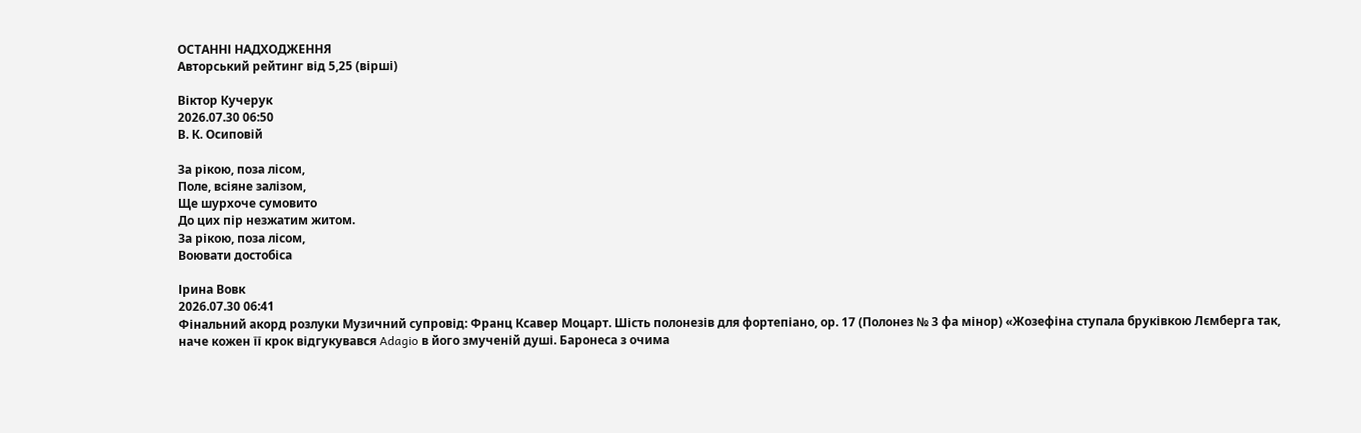ОСТАННІ НАДХОДЖЕННЯ
Авторський рейтинг від 5,25 (вірші)

Віктор Кучерук
2026.07.30 06:50
В. К. Осиповій

За рікою, поза лісом,
Поле, всіяне залізом,
Ще шурхоче сумовито
До цих пір незжатим житом.
За рікою, поза лісом,
Воювати достобіса

Ірина Вовк
2026.07.30 06:41
Фінальний акорд розлуки Музичний супровід: Франц Ксавер Моцарт. Шість полонезів для фортепіано, ор. 17 (Полонез № 3 фа мінор) «Жозефіна ступала бруківкою Лємберга так, наче кожен її крок відгукувався Adagio в його змученій душі. Баронеса з очима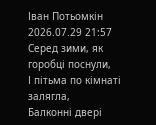Іван Потьомкін
2026.07.29 21:57
Серед зими, як горобці поснули,
І пітьма по кімнаті залягла,
Балконні двері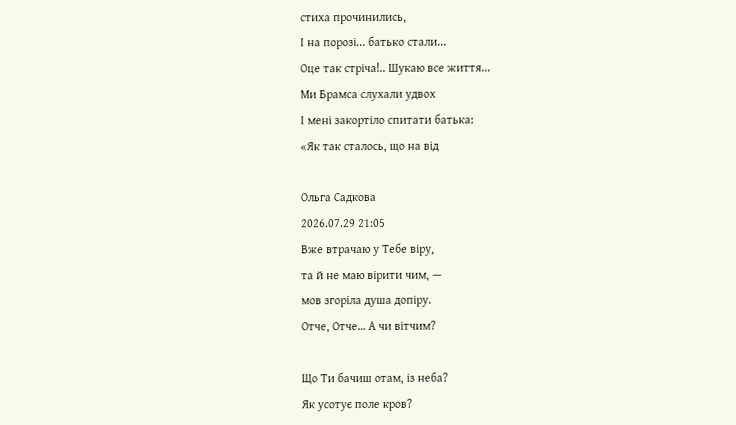стиха прочинились,
І на порозі... батько стали...
Оце так стріча!.. Шукаю все життя...
Ми Брамса слухали удвох
І мені закортіло спитати батька:
«Як так сталось, що на від

Ольга Садкова
2026.07.29 21:05
Вже втрачаю у Тебе віру,
та й не маю вірити чим, —
мов згоріла душа допіру.
Отче, Отче… А чи вітчим?

Що Ти бачиш отам, із неба?
Як усотує поле кров?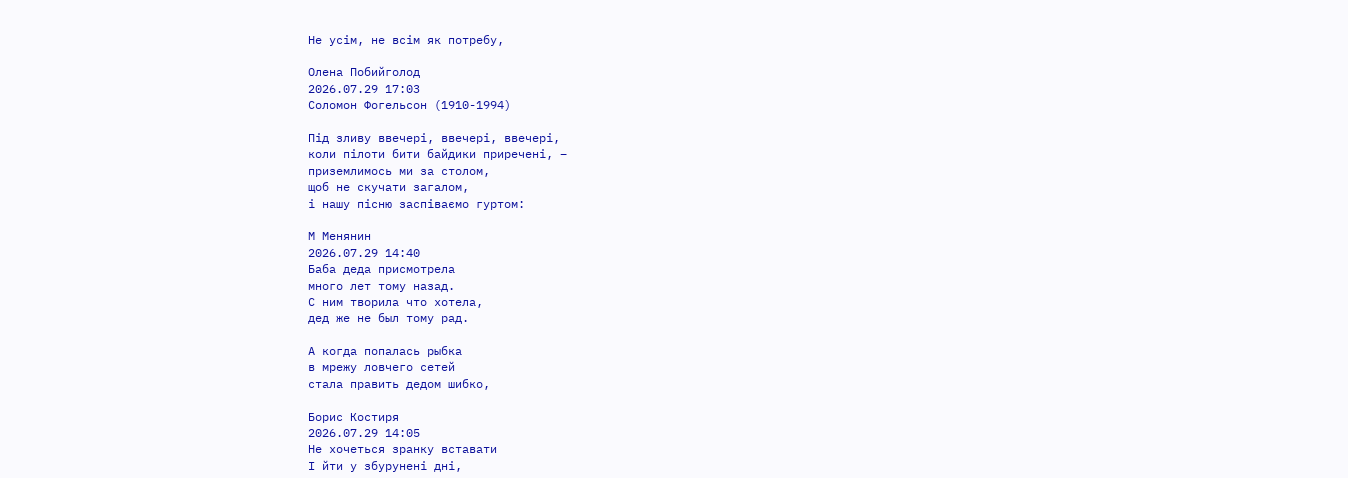Не усім, не всім як потребу,

Олена Побийголод
2026.07.29 17:03
Соломон Фогельсон (1910-1994)

Під зливу ввечері, ввечері, ввечері,
коли пілоти бити байдики приречені, –
приземлимось ми за столом,
щоб не скучати загалом,
і нашу пісню заспіваємо гуртом:

М Менянин
2026.07.29 14:40
Баба деда присмотрела
много лет тому назад.
С ним творила что хотела,
дед же не был тому рад.

А когда попалась рыбка
в мрежу ловчего сетей
стала править дедом шибко,

Борис Костиря
2026.07.29 14:05
Не хочеться зранку вставати
І йти у збурунені дні,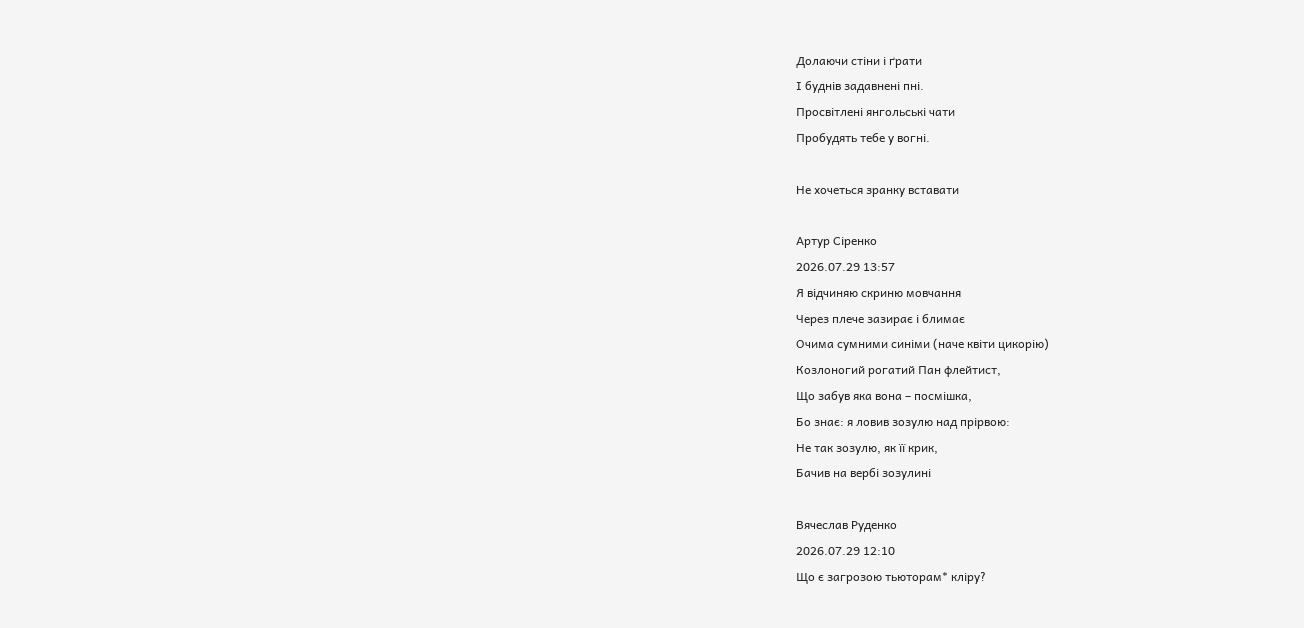Долаючи стіни і ґрати
І буднів задавнені пні.
Просвітлені янгольські чати
Пробудять тебе у вогні.

Не хочеться зранку вставати

Артур Сіренко
2026.07.29 13:57
Я відчиняю скриню мовчання
Через плече зазирає і блимає
Очима сумними синіми (наче квіти цикорію)
Козлоногий рогатий Пан флейтист,
Що забув яка вона – посмішка,
Бо знає: я ловив зозулю над прірвою:
Не так зозулю, як її крик,
Бачив на вербі зозулині

Вячеслав Руденко
2026.07.29 12:10
Що є загрозою тьюторам* кліру?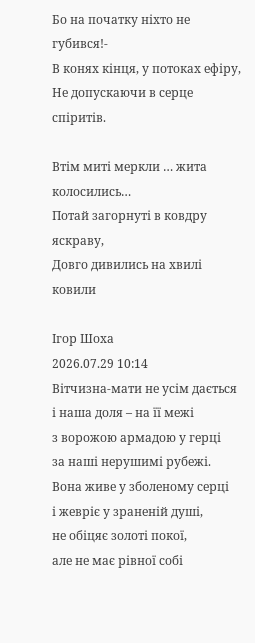Бо на початку ніхто не губився!-
В конях кінця, у потоках ефіру,
Не допускаючи в серце спіритів.

Втім миті меркли … жита колосились…
Потай загорнуті в ковдру яскраву,
Довго дивились на хвилі ковили

Ігор Шоха
2026.07.29 10:14
Вітчизна-мати не усім дається
і наша доля – на її межі
з ворожою армадою у герці
за наші нерушимі рубежі.
Вона живе у зболеному серці
і жевріє у зраненій душі,
не обіцяє золоті покої,
але не має рівної собі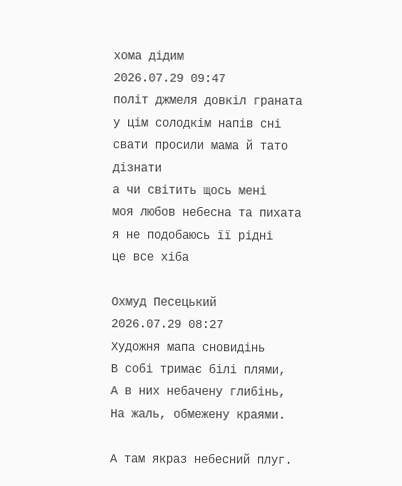хома дідим
2026.07.29 09:47
політ джмеля довкіл граната
у цім солодкім напів сні
свати просили мама й тато
дізнати
а чи світить щось мені
моя любов небесна та пихата
я не подобаюсь її рідні
це все хіба

Охмуд Песецький
2026.07.29 08:27
Художня мапа сновидінь
В собі тримає білі плями,
А в них небачену глибінь,
На жаль, обмежену краями.

А там якраз небесний плуг.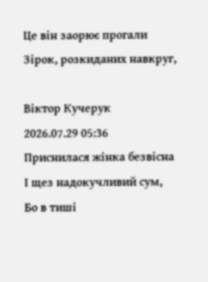Це він заорює прогали
Зірок, розкиданих навкруг,

Віктор Кучерук
2026.07.29 05:36
Приснилася жінка безвісна
І щез надокучливий сум,
Бо в тиші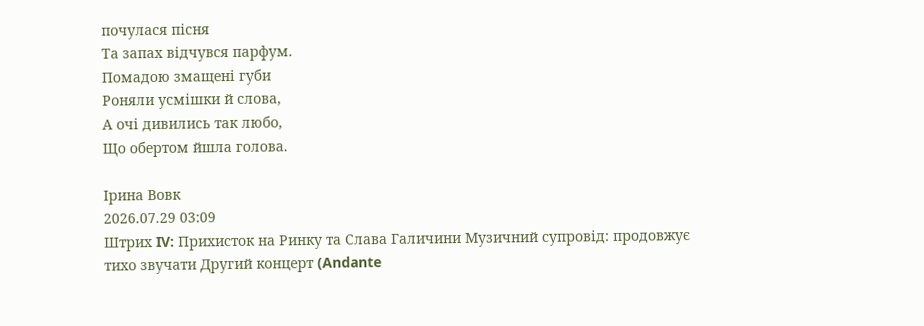почулася пісня
Та запах відчувся парфум.
Помадою змащені губи
Роняли усмішки й слова,
А очі дивились так любо,
Що обертом йшла голова.

Ірина Вовк
2026.07.29 03:09
Штрих IV: Прихисток на Ринку та Слава Галичини Музичний супровід: продовжує тихо звучати Другий концерт (Andante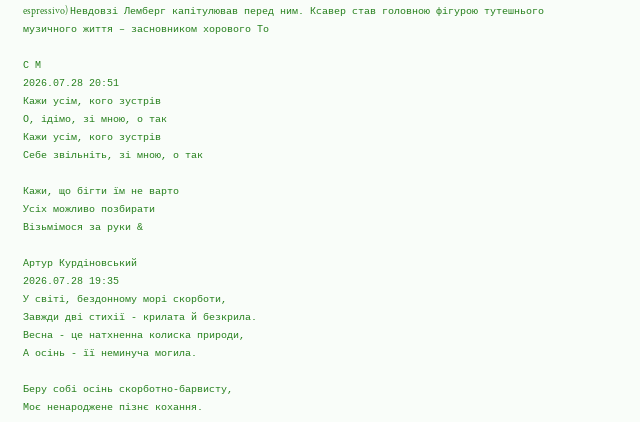espressivo) Невдовзі Лемберг капітулював перед ним. Ксавер став головною фігурою тутешнього музичного життя – засновником хорового То

С М
2026.07.28 20:51
Кажи усім, кого зустрів
О, ідімо, зі мною, о так
Кажи усім, кого зустрів
Себе звільніть, зі мною, о так

Кажи, що бігти їм не варто
Усіх можливо позбирати
Візьмімося за руки &

Артур Курдіновський
2026.07.28 19:35
У світі, бездонному морі скорботи,
Завжди дві стихії - крилата й безкрила.
Весна - це натхненна колиска природи,
А осінь - її неминуча могила.

Беру собі осінь скорботно-барвисту,
Моє ненароджене пізнє кохання.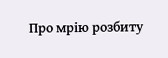Про мрію розбиту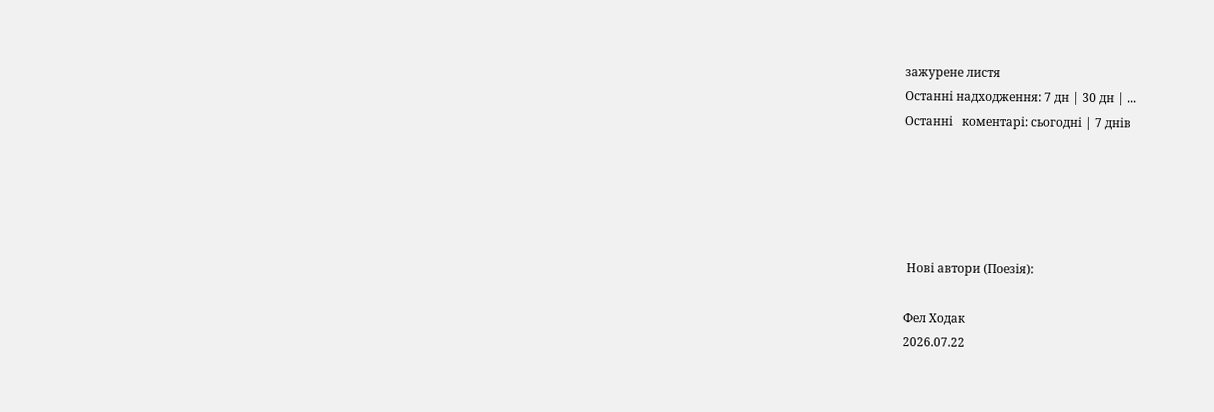зажурене листя
Останні надходження: 7 дн | 30 дн | ...
Останні   коментарі: сьогодні | 7 днів





 Нові автори (Поезія):

Фел Ходак
2026.07.22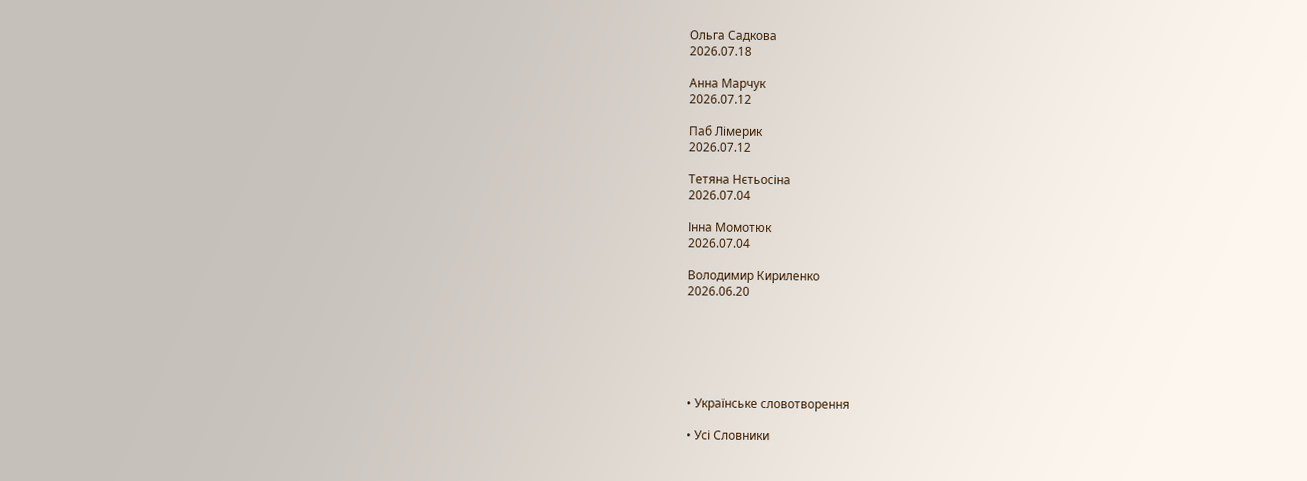Ольга Садкова
2026.07.18

Анна Марчук
2026.07.12

Паб Лімерик
2026.07.12

Тетяна Нєтьосіна
2026.07.04

Інна Момотюк
2026.07.04

Володимир Кириленко
2026.06.20






• Українське словотворення

• Усі Словники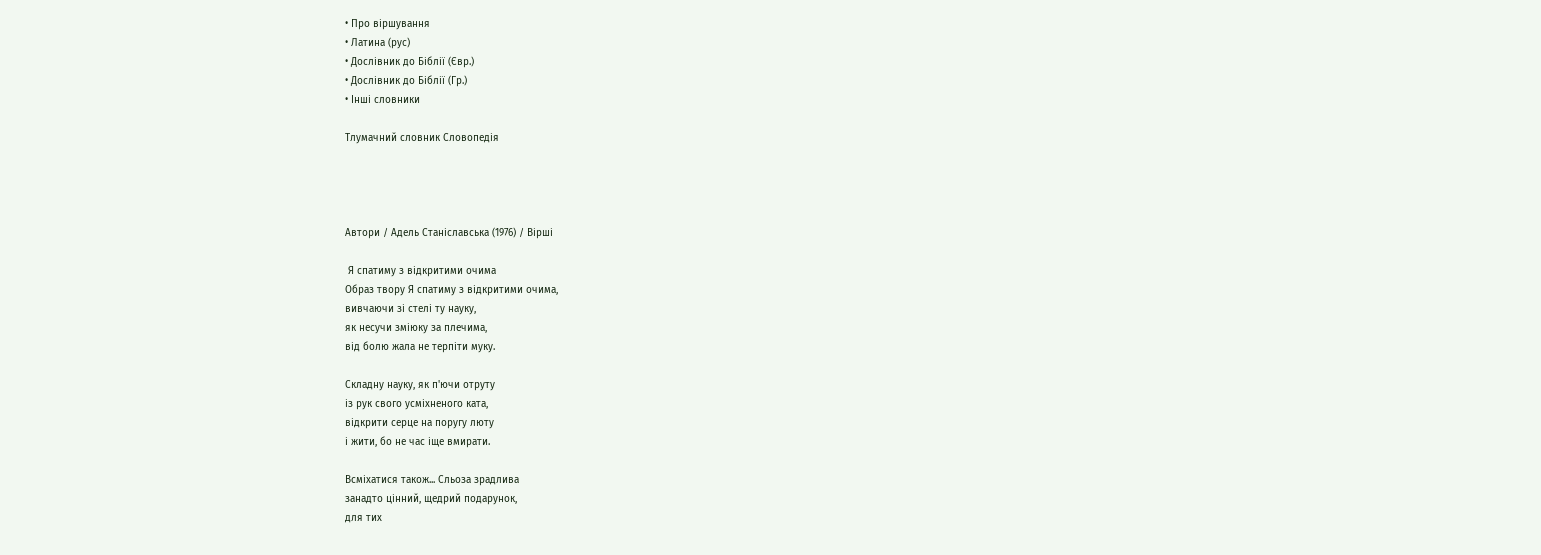• Про віршування
• Латина (рус)
• Дослівник до Біблії (Євр.)
• Дослівник до Біблії (Гр.)
• Інші словники

Тлумачний словник Словопедія




Автори / Адель Станіславська (1976) / Вірші

 Я спатиму з відкритими очима
Образ твору Я спатиму з відкритими очима,
вивчаючи зі стелі ту науку,
як несучи зміюку за плечима,
від болю жала не терпіти муку.

Складну науку, як п'ючи отруту
із рук свого усміхненого ката,
відкрити серце на поругу люту
і жити, бо не час іще вмирати.

Всміхатися також... Сльоза зрадлива
занадто цінний, щедрий подарунок,
для тих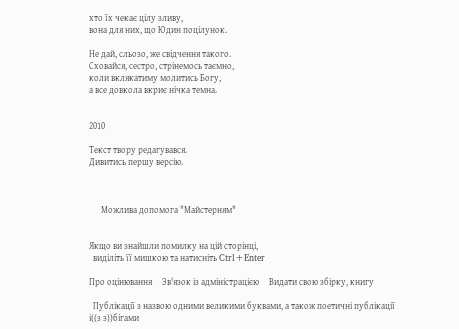хто їх чекає цілу зливу,
вона для них, що Юдин поцілунок.

Не дай, сльозо, же свідчення такого.
Сховайся, сестро, стрінемось таємно,
коли вклякатиму молитись Богу,
а все довкола вкриє нічка темна.


2010

Текст твору редагувався.
Дивитись першу версію.



      Можлива допомога "Майстерням"


Якщо ви знайшли помилку на цiй сторiнцi,
  видiлiть її мишкою та натисніть Ctrl+Enter

Про оцінювання     Зв'язок із адміністрацією     Видати свою збірку, книгу

  Публікації з назвою одними великими буквами, а також поетичні публікації і((з з))бігами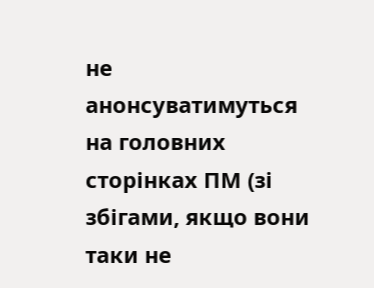не анонсуватимуться на головних сторінках ПМ (зі збігами, якщо вони таки не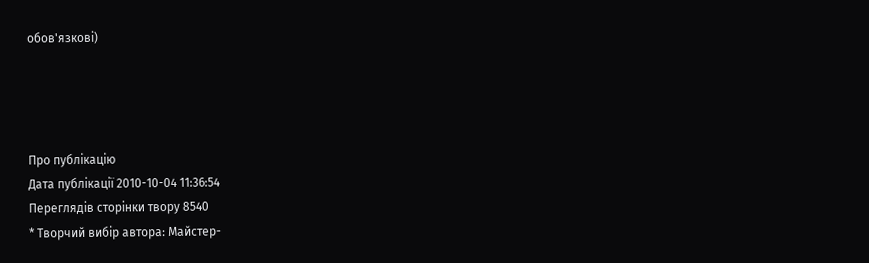обов'язкові)




Про публікацію
Дата публікації 2010-10-04 11:36:54
Переглядів сторінки твору 8540
* Творчий вибір автора: Майстер-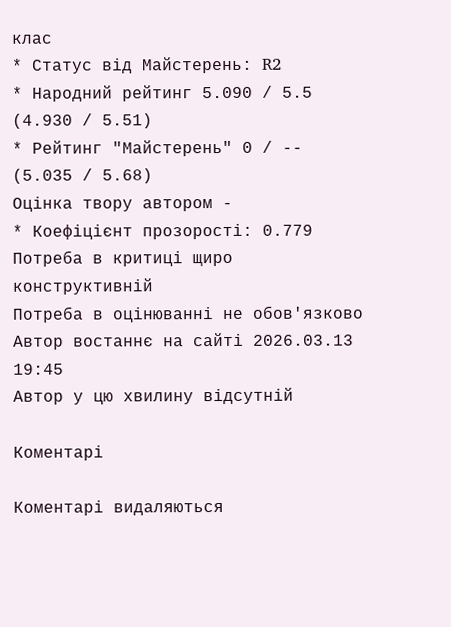клас
* Статус від Майстерень: R2
* Народний рейтинг 5.090 / 5.5  (4.930 / 5.51)
* Рейтинг "Майстерень" 0 / --  (5.035 / 5.68)
Оцінка твору автором -
* Коефіцієнт прозорості: 0.779
Потреба в критиці щиро конструктивній
Потреба в оцінюванні не обов'язково
Автор востаннє на сайті 2026.03.13 19:45
Автор у цю хвилину відсутній

Коментарі

Коментарі видаляються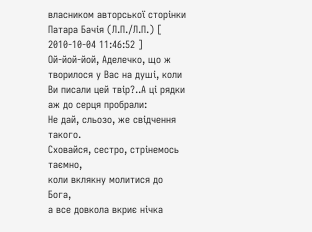власником авторської сторінки
Патара Бачія (Л.П./Л.П.) [ 2010-10-04 11:46:52 ]
Ой-йой-йой, Аделечко, що ж творилося у Вас на душі, коли Ви писали цей твір?..А ці рядки аж до серця пробрали:
Не дай, сльозо, же свідчення такого.
Сховайся, сестро, стрінемось таємно,
коли вклякну молитися до Бога,
а все довкола вкриє нічка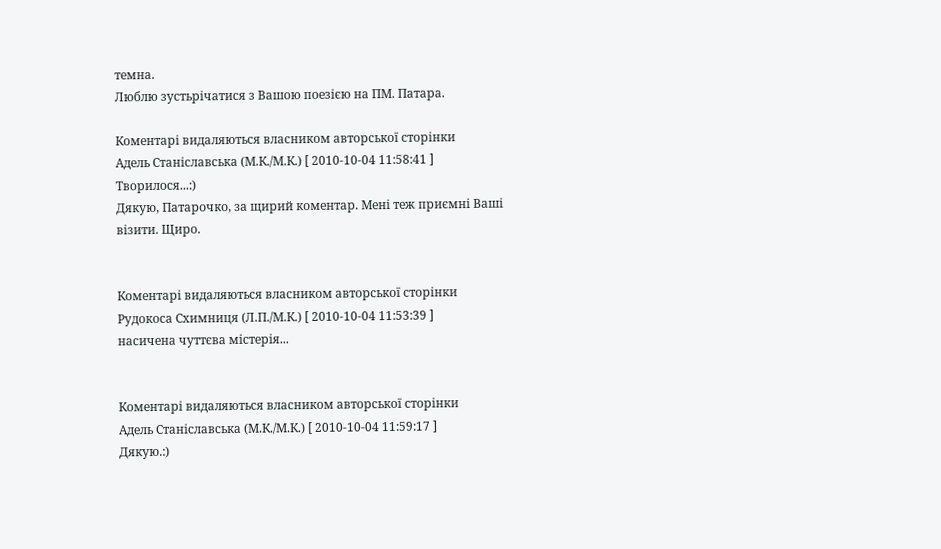темна.
Люблю зустьрічатися з Вашою поезією на ПМ. Патара.

Коментарі видаляються власником авторської сторінки
Адель Станіславська (М.К./М.К.) [ 2010-10-04 11:58:41 ]
Творилося...:)
Дякую, Патарочко, за щирий коментар. Мені теж приємні Ваші візити. Щиро.


Коментарі видаляються власником авторської сторінки
Рудокоса Схимниця (Л.П./М.К.) [ 2010-10-04 11:53:39 ]
насичена чуттєва містерія...


Коментарі видаляються власником авторської сторінки
Адель Станіславська (М.К./М.К.) [ 2010-10-04 11:59:17 ]
Дякую.:)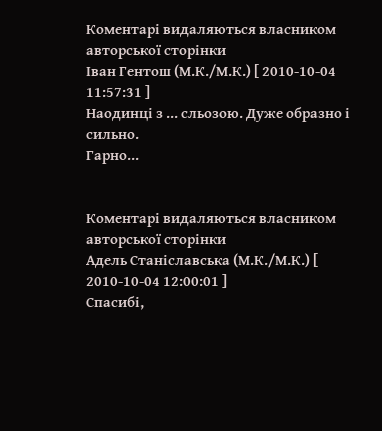Коментарі видаляються власником авторської сторінки
Іван Гентош (М.К./М.К.) [ 2010-10-04 11:57:31 ]
Наодинці з ... сльозою. Дуже образно і сильно.
Гарно...


Коментарі видаляються власником авторської сторінки
Адель Станіславська (М.К./М.К.) [ 2010-10-04 12:00:01 ]
Спасибі,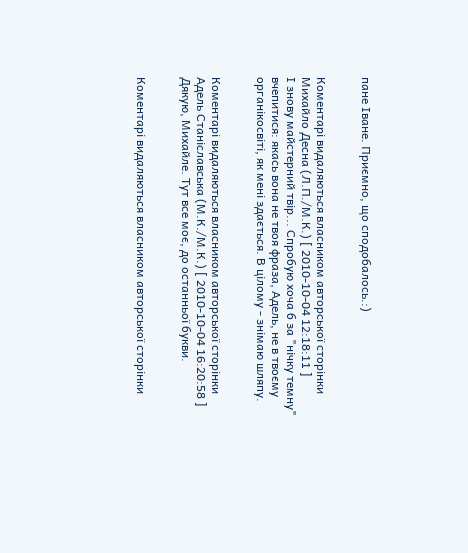пане Іване. Приємно, що сподобалось.:)


Коментарі видаляються власником авторської сторінки
Михайло Десна (Л.П./М.К.) [ 2010-10-04 12:18:11 ]
І знову майстерний твір... Спробую хоча б за "нічку темну" вчепитися: якась вона не твоя фраза, Адель, не в твоєму органікосвіті, як мені здається. В цілому - знімаю шляпу.


Коментарі видаляються власником авторської сторінки
Адель Станіславська (М.К./М.К.) [ 2010-10-04 16:20:58 ]
Дякую, Михайле. Тут все моє, до останньої букви.


Коментарі видаляються власником авторської сторінки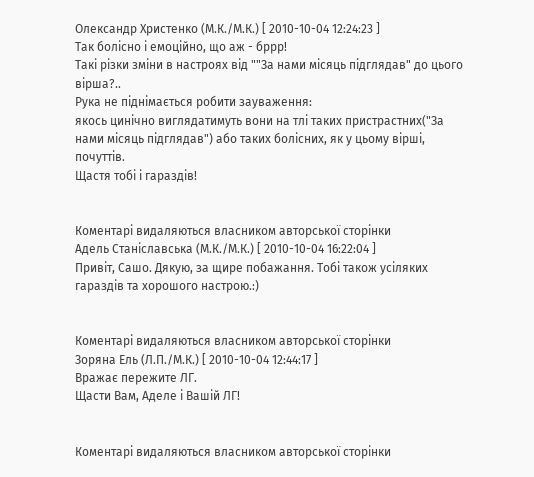Олександр Христенко (М.К./М.К.) [ 2010-10-04 12:24:23 ]
Так болісно і емоційно, що аж - бррр!
Такі різки зміни в настроях від ""За нами місяць підглядав" до цього вірша?..
Рука не піднімається робити зауваження:
якось цинічно виглядатимуть вони на тлі таких пристрастних("За нами місяць підглядав") або таких болісних, як у цьому вірші, почуттів.
Щастя тобі і гараздів!


Коментарі видаляються власником авторської сторінки
Адель Станіславська (М.К./М.К.) [ 2010-10-04 16:22:04 ]
Привіт, Сашо. Дякую, за щире побажання. Тобі також усіляких гараздів та хорошого настрою.:)


Коментарі видаляються власником авторської сторінки
Зоряна Ель (Л.П./М.К.) [ 2010-10-04 12:44:17 ]
Вражає пережите ЛГ.
Щасти Вам, Аделе і Вашій ЛГ!


Коментарі видаляються власником авторської сторінки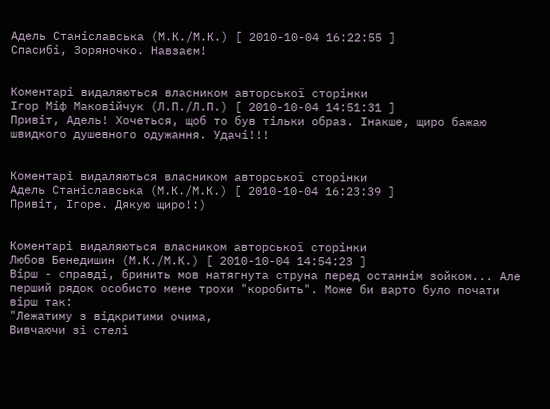Адель Станіславська (М.К./М.К.) [ 2010-10-04 16:22:55 ]
Спасибі, Зоряночко. Навзаєм!


Коментарі видаляються власником авторської сторінки
Ігор Міф Маковійчук (Л.П./Л.П.) [ 2010-10-04 14:51:31 ]
Привіт, Адель! Хочеться, щоб то був тільки образ. Інакше, щиро бажаю швидкого душевного одужання. Удачі!!!


Коментарі видаляються власником авторської сторінки
Адель Станіславська (М.К./М.К.) [ 2010-10-04 16:23:39 ]
Привіт, Ігоре. Дякую щиро!:)


Коментарі видаляються власником авторської сторінки
Любов Бенедишин (М.К./М.К.) [ 2010-10-04 14:54:23 ]
Вірш - справді, бринить мов натягнута струна перед останнім зойком... Але перший рядок особисто мене трохи "коробить". Може би варто було почати вірш так:
"Лежатиму з відкритими очима,
Вивчаючи зі стелі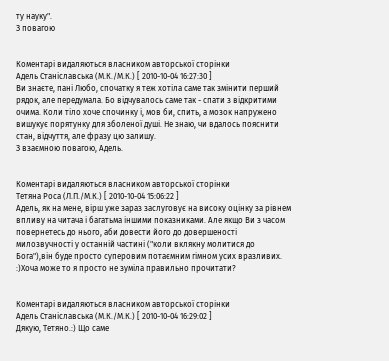ту науку".
З повагою


Коментарі видаляються власником авторської сторінки
Адель Станіславська (М.К./М.К.) [ 2010-10-04 16:27:30 ]
Ви знаєте, пані Любо, спочатку я теж хотіла саме так змінити перший рядок, але передумала. Бо відчувалось саме так - спати з відкритими очима. Коли тіло хоче спочинку і, мов би, спить, а мозок напружено вишукує порятунку для зболеної душі. Не знаю, чи вдалось пояснити стан, відчуття, але фразу цю залишу.
З взаємною повагою, Адель.


Коментарі видаляються власником авторської сторінки
Тетяна Роса (Л.П./М.К.) [ 2010-10-04 15:06:22 ]
Адель, як на мене, вірш уже зараз заслуговує на високу оцінку за рівнем впливу на читача і багатьма іншими показниками. Але якщо Ви з часом повернетесь до нього, аби довести його до довершеності милозвучності у останній частині ("коли вклякну молитися до Бога"),він буде просто суперовим потаємним гімном усих вразливих. :)Хоча може то я просто не зуміла правильно прочитати?


Коментарі видаляються власником авторської сторінки
Адель Станіславська (М.К./М.К.) [ 2010-10-04 16:29:02 ]
Дякую, Тетяно.:) Що саме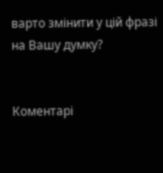варто змінити у цій фразі на Вашу думку?


Коментарі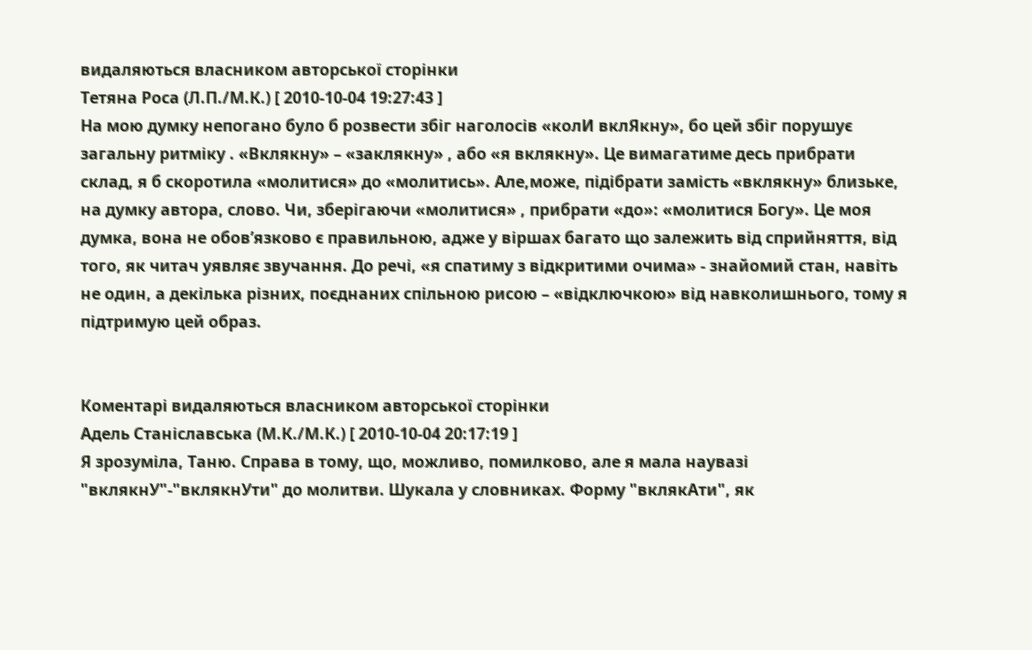видаляються власником авторської сторінки
Тетяна Роса (Л.П./М.К.) [ 2010-10-04 19:27:43 ]
На мою думку непогано було б розвести збіг наголосів «колИ вклЯкну», бо цей збіг порушує загальну ритміку . «Вклякну» – «заклякну» , або «я вклякну». Це вимагатиме десь прибрати склад, я б скоротила «молитися» до «молитись». Але,може, підібрати замість «вклякну» близьке, на думку автора, слово. Чи, зберігаючи «молитися» , прибрати «до»: «молитися Богу». Це моя думка, вона не обов’язково є правильною, адже у віршах багато що залежить від сприйняття, від того, як читач уявляє звучання. До речі, «я спатиму з відкритими очима» - знайомий стан, навіть не один, а декілька різних, поєднаних спільною рисою – «відключкою» від навколишнього, тому я підтримую цей образ.


Коментарі видаляються власником авторської сторінки
Адель Станіславська (М.К./М.К.) [ 2010-10-04 20:17:19 ]
Я зрозуміла, Таню. Справа в тому, що, можливо, помилково, але я мала наувазі "вклякнУ"-"вклякнУти" до молитви. Шукала у словниках. Форму "вклякАти", як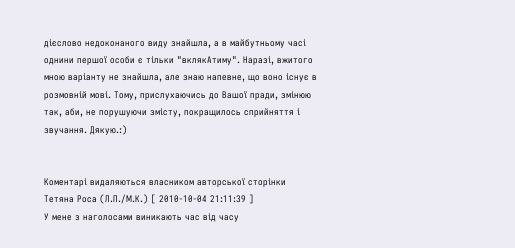дієслово недоконаного виду знайшла, а в майбутньому часі однини першої особи є тільки "вклякАтиму". Наразі, вжитого мною варіанту не знайшла, але знаю напевне, що воно існує в розмовній мові. Тому, прислухаючись до Вашої пради, змінюю так, аби, не порушуючи змісту, покращилось сприйняття і звучання. Дякую.:)


Коментарі видаляються власником авторської сторінки
Тетяна Роса (Л.П./М.К.) [ 2010-10-04 21:11:39 ]
У мене з наголосами виникають час від часу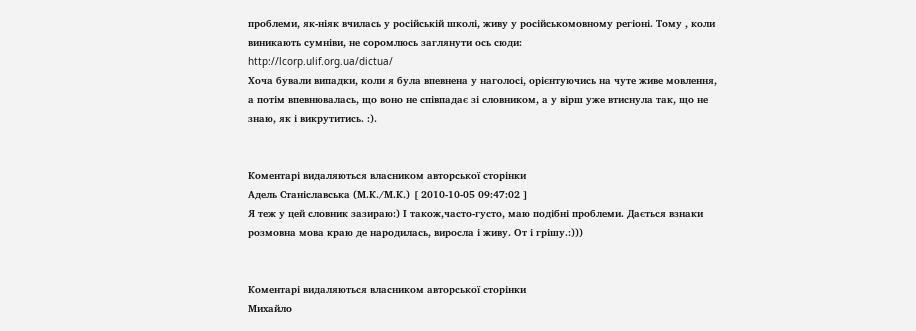проблеми, як-ніяк вчилась у російській школі, живу у російськомовному регіоні. Тому , коли виникають сумніви, не соромлюсь заглянути ось сюди:
http://lcorp.ulif.org.ua/dictua/
Хоча бували випадки, коли я була впевнена у наголосі, орієнтуючись на чуте живе мовлення, а потім впевнювалась, що воно не співпадає зі словником, а у вірш уже втиснула так, що не знаю, як і викрутитись. :).


Коментарі видаляються власником авторської сторінки
Адель Станіславська (М.К./М.К.) [ 2010-10-05 09:47:02 ]
Я теж у цей словник зазираю:) І також,часто-густо, маю подібні проблеми. Дається взнаки розмовна мова краю де народилась, виросла і живу. От і грішу.:)))


Коментарі видаляються власником авторської сторінки
Михайло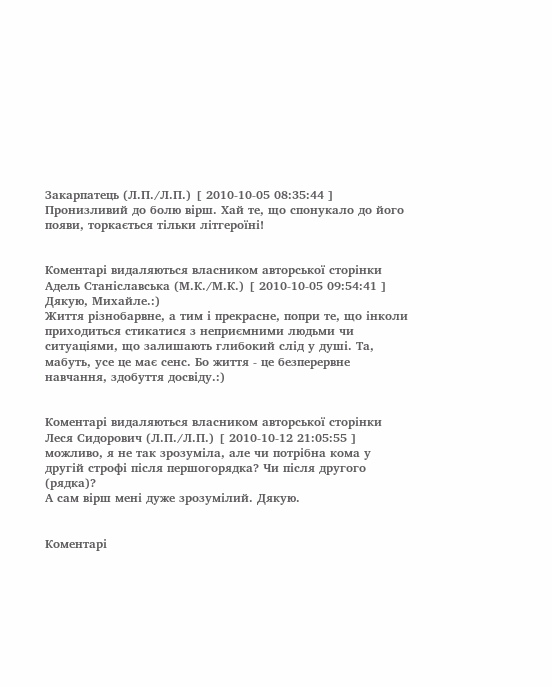Закарпатець (Л.П./Л.П.) [ 2010-10-05 08:35:44 ]
Пронизливий до болю вірш. Хай те, що спонукало до його появи, торкається тільки літгероїні!


Коментарі видаляються власником авторської сторінки
Адель Станіславська (М.К./М.К.) [ 2010-10-05 09:54:41 ]
Дякую, Михайле.:)
Життя різнобарвне, а тим і прекрасне, попри те, що інколи приходиться стикатися з неприємними людьми чи ситуаціями, що залишають глибокий слід у душі. Та, мабуть, усе це має сенс. Бо життя - це безперервне навчання, здобуття досвіду.:)


Коментарі видаляються власником авторської сторінки
Леся Сидорович (Л.П./Л.П.) [ 2010-10-12 21:05:55 ]
можливо, я не так зрозуміла, але чи потрібна кома у другій строфі після першогорядка? Чи після другого (рядка)?
А сам вірш мені дуже зрозумілий. Дякую.


Коментарі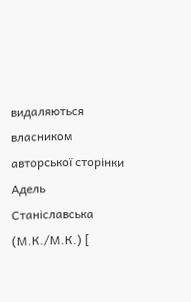видаляються власником авторської сторінки
Адель Станіславська (М.К./М.К.) [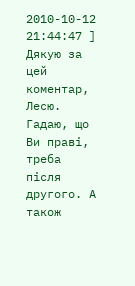2010-10-12 21:44:47 ]
Дякую за цей коментар, Лесю. Гадаю, що Ви праві, треба після другого. А також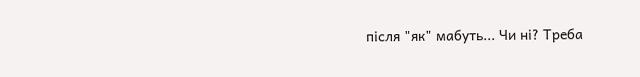після "як" мабуть... Чи ні? Треба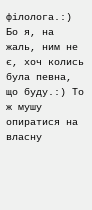філолога.:) Бо я, на жаль, ним не є, хоч колись була певна, що буду.:) То ж мушу опиратися на власну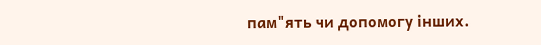пам"ять чи допомогу інших.